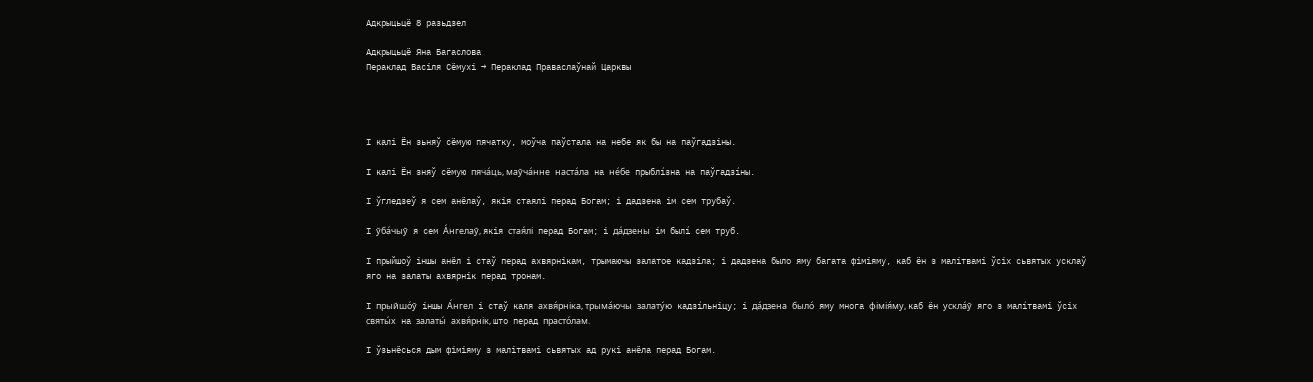Адкрыцьцё 8 разьдзел

Адкрыцьцё Яна Багаслова
Пераклад Васіля Сёмухі → Пераклад Праваслаўнай Царквы




І калі Ён зьняў сёмую пячатку, моўча паўстала на небе як бы на паўгадзіны.

І калі Ён зняў сёмую пяча́ць, маўча́нне наста́ла на не́бе прыблíзна на паўгадзíны.

І ўгледзеў я сем анёлаў, якія стаялі перад Богам; і дадзена ім сем трубаў.

І ўба́чыў я сем А́нгелаў, якія стая́лі перад Богам; і да́дзены ім былí сем труб.

І прыйшоў іншы анёл і стаў перад ахвярнікам, трымаючы залатое кадзіла; і дадзена было яму багата фіміяму, каб ён з малітвамі ўсіх сьвятых усклаў яго на залаты ахвярнік перад тронам.

І прыйшо́ў іншы А́нгел і стаў каля ахвя́рніка, трыма́ючы залату́ю кадзíльніцу; і да́дзена было́ яму многа фімія́му, каб ён ускла́ў яго з малíтвамі ўсіх святы́х на залаты́ ахвя́рнік, што перад прасто́лам.

І ўзьнёсься дым фіміяму з малітвамі сьвятых ад рукі анёла перад Богам.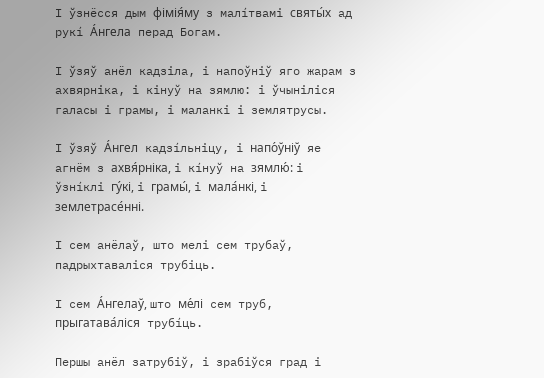І ўзнёсся дым фімія́му з малíтвамі святы́х ад рукí А́нгела перад Богам.

І ўзяў анёл кадзіла, і напоўніў яго жарам з ахвярніка, і кінуў на зямлю: і ўчыніліся галасы і грамы, і маланкі і землятрусы.

І ўзяў А́нгел кадзíльніцу, і напо́ўніў яе агнём з ахвя́рніка, і кíнуў на зямлю́: і ўзнíклі гу́кі, і грамы́, і мала́нкі, і землетрасе́нні.

І сем анёлаў, што мелі сем трубаў, падрыхтаваліся трубіць.

І сем А́нгелаў, што ме́лі сем труб, прыгатава́ліся трубíць.

Першы анёл затрубіў, і зрабіўся град і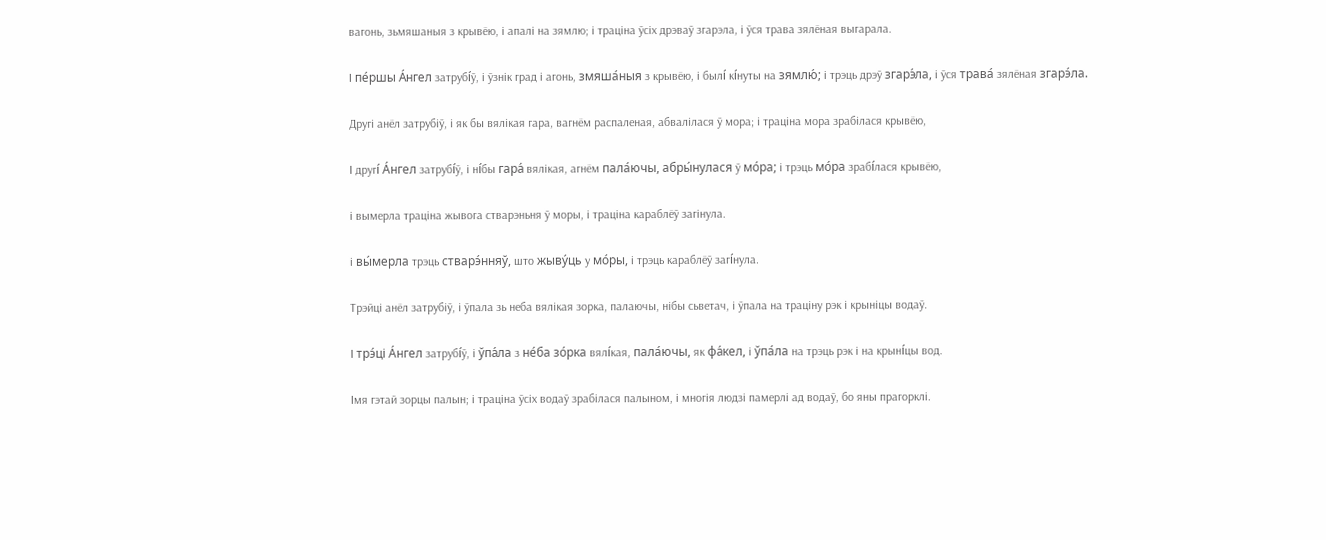вагонь, зьмяшаныя з крывёю, і апалі на зямлю; і траціна ўсіх дрэваў згарэла, і ўся трава зялёная выгарала.

І пе́ршы А́нгел затрубíў, і ўзнік град і агонь, змяша́ныя з крывёю, і былí кíнуты на зямлю́; і трэць дрэў згарэ́ла, і ўся трава́ зялёная згарэ́ла.

Другі анёл затрубіў, і як бы вялікая гара, вагнём распаленая, абвалілася ў мора; і траціна мора зрабілася крывёю,

І другí А́нгел затрубíў, і нíбы гара́ вялікая, агнём пала́ючы, абры́нулася ў мо́ра; і трэць мо́ра зрабíлася крывёю,

і вымерла траціна жывога стварэньня ў моры, і траціна караблёў загінула.

і вы́мерла трэць стварэ́нняў, што жыву́ць у мо́ры, і трэць караблёў загíнула.

Трэйці анёл затрубіў, і ўпала зь неба вялікая зорка, палаючы, нібы сьветач, і ўпала на траціну рэк і крыніцы водаў.

І трэ́ці А́нгел затрубíў, і ўпа́ла з не́ба зо́рка вялíкая, пала́ючы, як фа́кел, і ўпа́ла на трэць рэк і на крынíцы вод.

Імя гэтай зорцы палын; і траціна ўсіх водаў зрабілася палыном, і многія людзі памерлі ад водаў, бо яны прагорклі.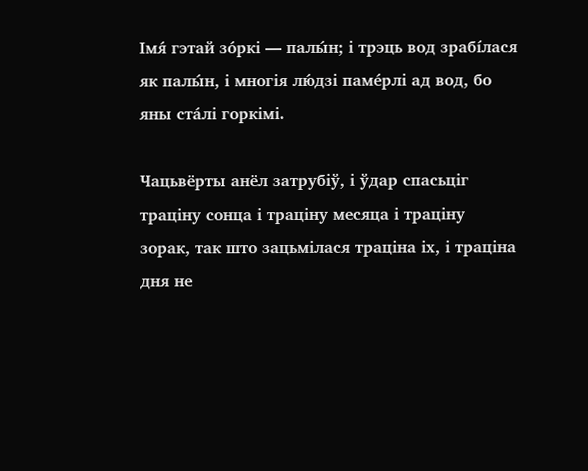Імя́ гэтай зо́ркі — палы́н; і трэць вод зрабíлася як палы́н, і многія лю́дзі паме́рлі ад вод, бо яны ста́лі горкімі.

Чацьвёрты анёл затрубіў, і ўдар спасьціг траціну сонца і траціну месяца і траціну зорак, так што зацьмілася траціна іх, і траціна дня не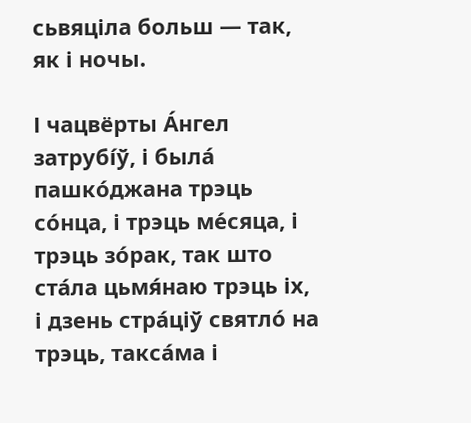сьвяціла больш — так, як і ночы.

І чацвёрты А́нгел затрубíў, і была́ пашко́джана трэць со́нца, і трэць ме́сяца, і трэць зо́рак, так што ста́ла цьмя́наю трэць іх, і дзень стра́ціў святло́ на трэць, такса́ма і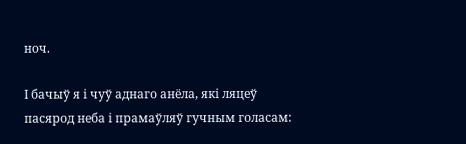ноч.

І бачыў я і чуў аднаго анёла, які ляцеў пасярод неба і прамаўляў гучным голасам: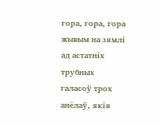гора, гора, гора жывым на зямлі ад астатніх трубных галасоў трох анёлаў, якія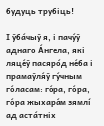будуць трубіць!

І ўба́чыў я, і пачу́ў аднаго А́нгела, які ляце́ў пасяро́д не́ба і прамаўля́ў гу́чным го́ласам: го́ра, го́ра, го́ра жыхара́м зямлí ад аста́тніх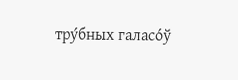тру́бных галасо́ў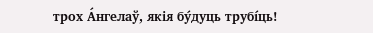трох А́нгелаў, якія бу́дуць трубíць!